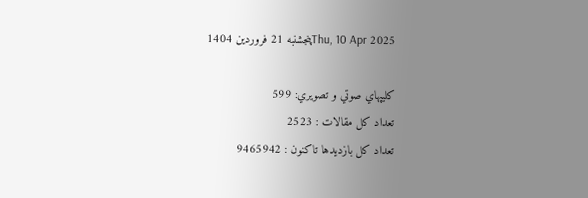Thu, 10 Apr 2025پنجشنبه 21 فروردين 1404

كليپهاي صوتي و تصويري: 599
تعداد كل مقالات : 2523
تعداد كل بازديدها تاكنون : 9465942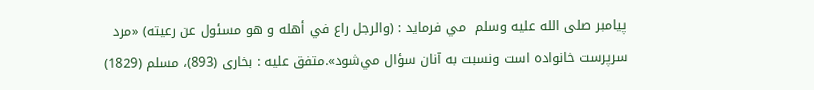پيامبر صلی الله علیه وسلم  مي‌ فرمايد : (والرجل راع في أهله و هو مسئول عن رعيته) «مرد سرپرست خانواده است ونسبت به آنان سؤال مي‌شود».متفق عليه : بخاری (893)، مسلم (1829)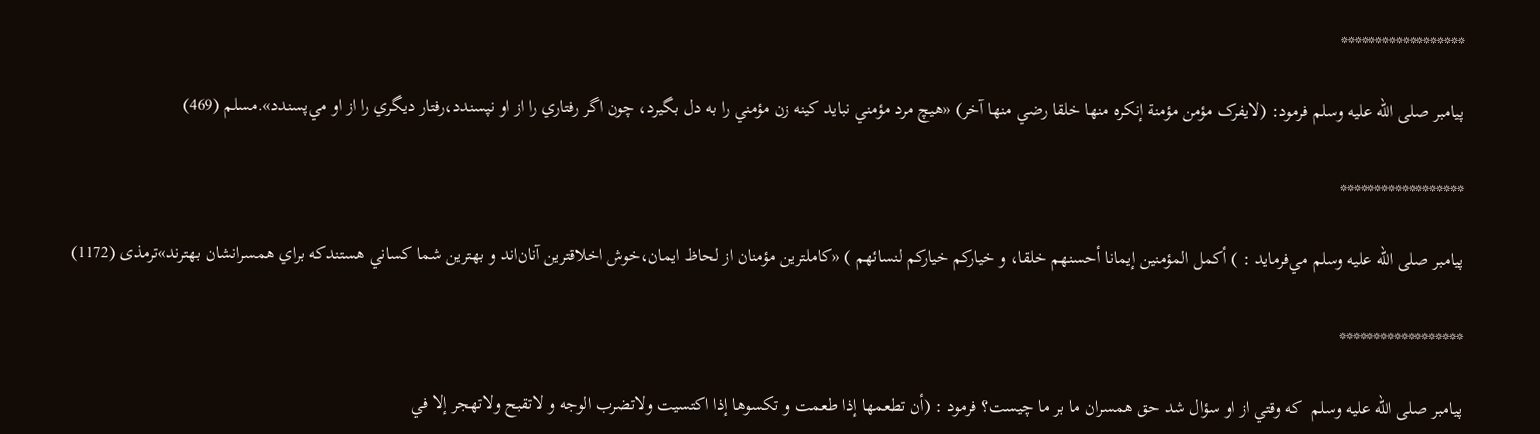******************

پيامبر صلی الله علیه وسلم فرمود: (لايفرک مؤمن مؤمنة إنکره منها خلقا رضي منها آخر) «هيچ مرد مؤمني نبايد کينه زن مؤمني را به دل بگيرد، چون اگر رفتاري را از او نپسندد،رفتار ديگري را از او مي‌پسندد».مسلم (469)

******************

پيامبر صلی الله علیه وسلم مي‌فرمايد : ) أکمل المؤمنين إيمانا أحسنهم خلقا، و خيارکم خيارکم لنسائهم ) «کاملترين مؤمنان از لحاظ ايمان،خوش اخلاقترين آنان‌اند و بهترين شما کساني هستندکه براي همسرانشان بهترند»ترمذی (1172)

******************

پيامبر صلی الله علیه وسلم  که وقتي از او سؤال شد حق همسران ما بر ما چيست؟ فرمود : (أن تطعمها إذا طعمت و تکسوها إذا اکتسيت ولاتضرب الوجه و لاتقبح ولاتهجر إلا في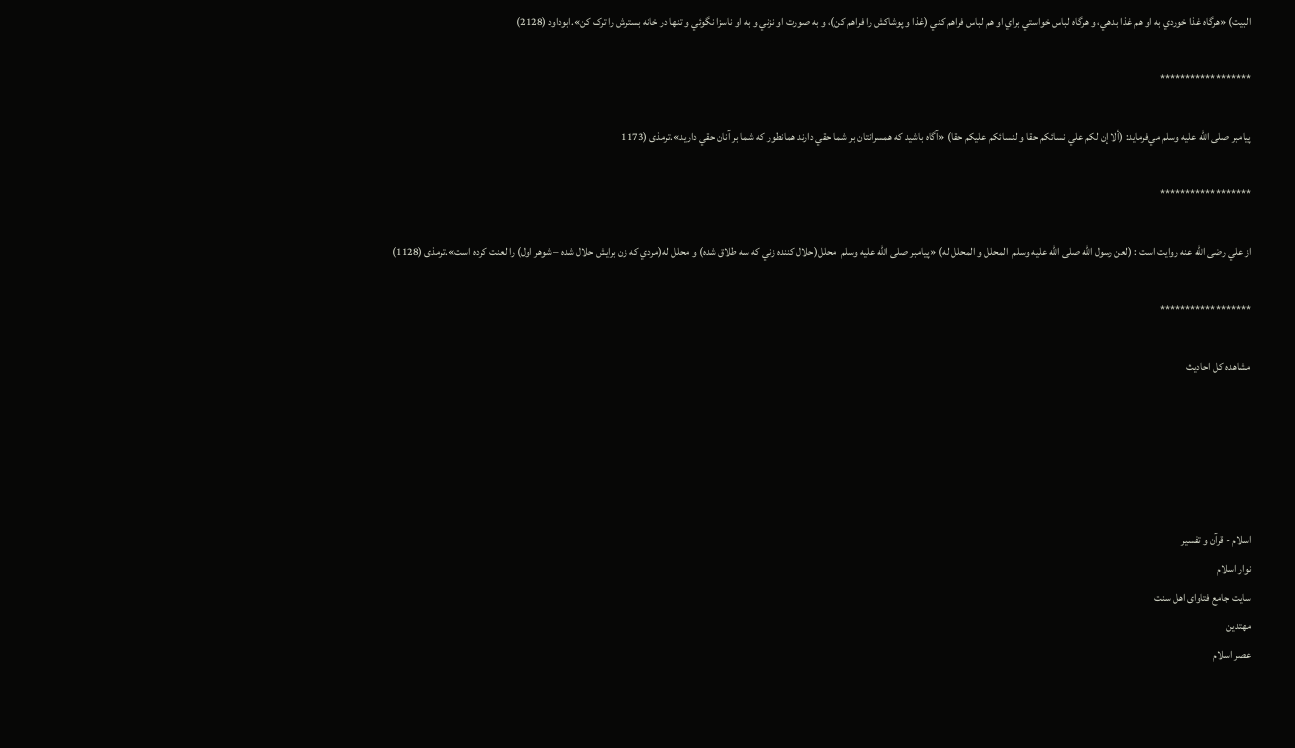البيت) «هرگاه غذا خوردي به او هم غذا بدهي، و هرگاه لباس خواستي براي او هم لباس فراهم کني (غذا و پوشاکش را فراهم کن)، و به صورت او نزني و به او ناسزا نگوئي و تنها در خانه بسترش را ترک کن».ابوداود (2128)

******************

پيامبر صلی الله علیه وسلم مي‌فرمايد: (ألا إن لکم علي نسائکم حقا و لنسائکم عليکم حقا) «آگاه باشيد که همسرانتان بر شما حقي دارند همانطور که شما بر آنان حقي داريد».ترمذی (1173

******************

از علي رضی الله عنه روايت است : (لعن رسول الله صلی الله علیه وسلم  المحلل و المحلل له) «پيامبر صلی الله علیه وسلم  محلل(حلال کننده زني که سه طلاق شده) و محلل له(مردي که زن برايش حلال شده – شوهر اول) را لعنت کرده است».ترمذی (1128)

******************

مشاهده كل احاديث





اسلام - قرآن و تفسیر
نوار اسلام
سایت جامع فتاوای اهل سنت
مهتدین
عصر اسلام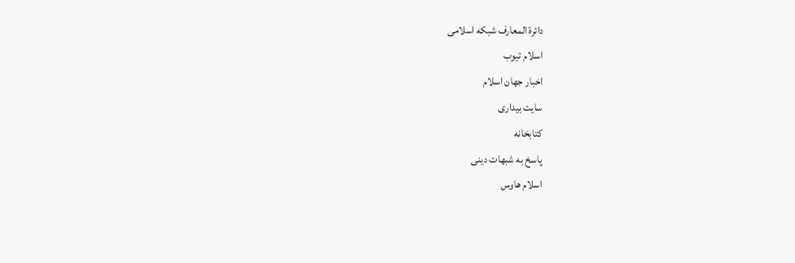دائرة المعارف شبکه اسلامی
اسلام تيوب
اخبار جهان اسلام
سایت بیداری
کتابخانه
پاسخ به شبهات دینی
اسلام هاوس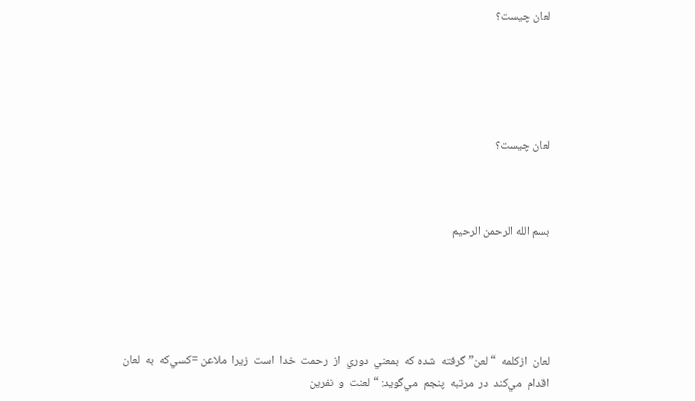لعان چیست؟





لعان چیست؟



بسم الله الرحمن الرحیم





لعان  ازکلمه  “لعن‌” گرفته  شده ‌که  بمعني  دوري  از  رحمت  خدا  است  زيرا  ملاعن =کسي‌که  به  لعان  اقدام  مي‌کند  در  مرتبه  پنجم  مي‌گويد: “لعنت  و  نفرين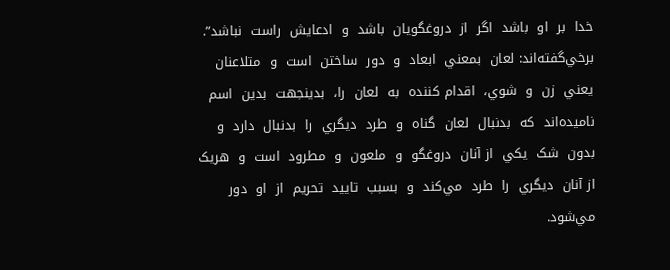خدا  بر  او  باشد  اگر  از  دروغگويان  باشد  و  ادعايش  راست  نباشد”. برخي‌گفته‌اند: لعان  بمعني  ابعاد  و  دور  ساختن  است  و  متلاعنان  يعني  زن  و  شوي‌،  اقدام‌ کننده  به  لعان  را،  بدينجهت  بدين  اسم  ناميده‌اند  که  بدنبال  لعان  گناه  و  طرد  ديگري  را  بدنبال  دارد  و  بدون  شک  يکي  از آنان  دروغگو  و  ملعون  و  مطرود  است  و  هريک  از آنان  ديگري  را  طرد  مي‌کند  و  بسبب  تاييد  تحريم  از  او  دور  مي‌شود.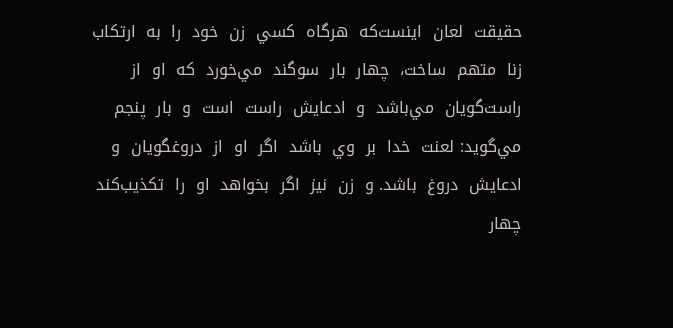حقيقت  لعان  اينست‌که  هرگاه  کسي  زن  خود  را  به  ارتکاب  زنا  متهم  ساخت‌،  چهار  بار  سوگند  مي‌خورد  که  او  از  راست‌گويان  مي‌باشد  و  ادعايش  راست  است  و  بار  پنجم  مي‌گويد: لعنت  خدا  بر  وي  باشد  اگر  او  از  دروغگويان  و  ادعايش  دروغ  باشد. و  زن  نيز  اگر  بخواهد  او  را  تکذيب‌کند  چهار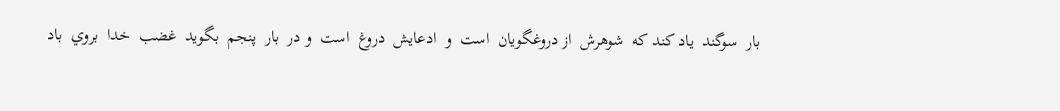بار  سوگند  ياد کند که  شوهرش  از دروغگويان  است  و  ادعايش  دروغ  است  و در  بار  پنجم  بگويد  غضب  خدا  بروي  باد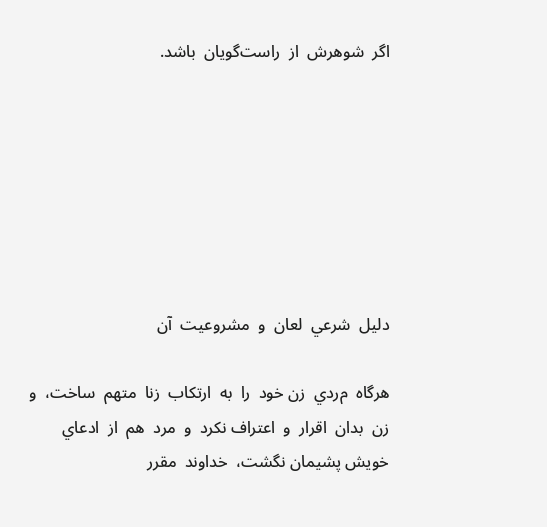اگر  شوهرش  از  راست‌گويان  باشد.







دليل  شرعي  لعان  و  مشروعيت  آن

هرگاه  م‌ردي  زن خو‌د  را  به  ارتکاب  زنا  متهم  ساخت‌،  و  زن  بدان  اقرار  و  اعتراف نکر‌د  و  مرد  هم  از  ادعاي  خويش‌ پشيمان نگشت،  خداوند  مقرر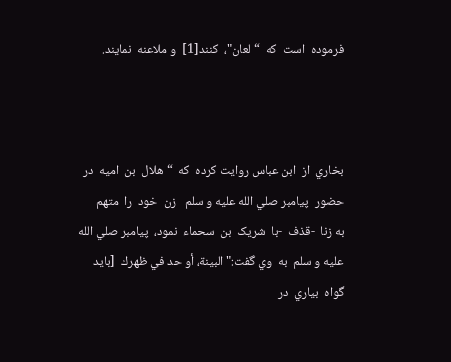فرموده  است  که  “لعان‌"،  کنند[1]  و ملا‌عنه  نمايند.



بخاري  از  ابن عباس روايت‌ کرده  که  “هلا‌ل  بن  اميه  در  حضور  پيامبر صلي الله عليه و سلم   زن  خود  را  متهم  به ‌زنا  -قذف  -با  شريک  بن  سحماء  نمو‌د،  پيامبر صلي الله عليه و سلم  به  و‌ي‌ گفت‌:" البينة، أو حد في ظهرك  [بايد  گواه  بياري  در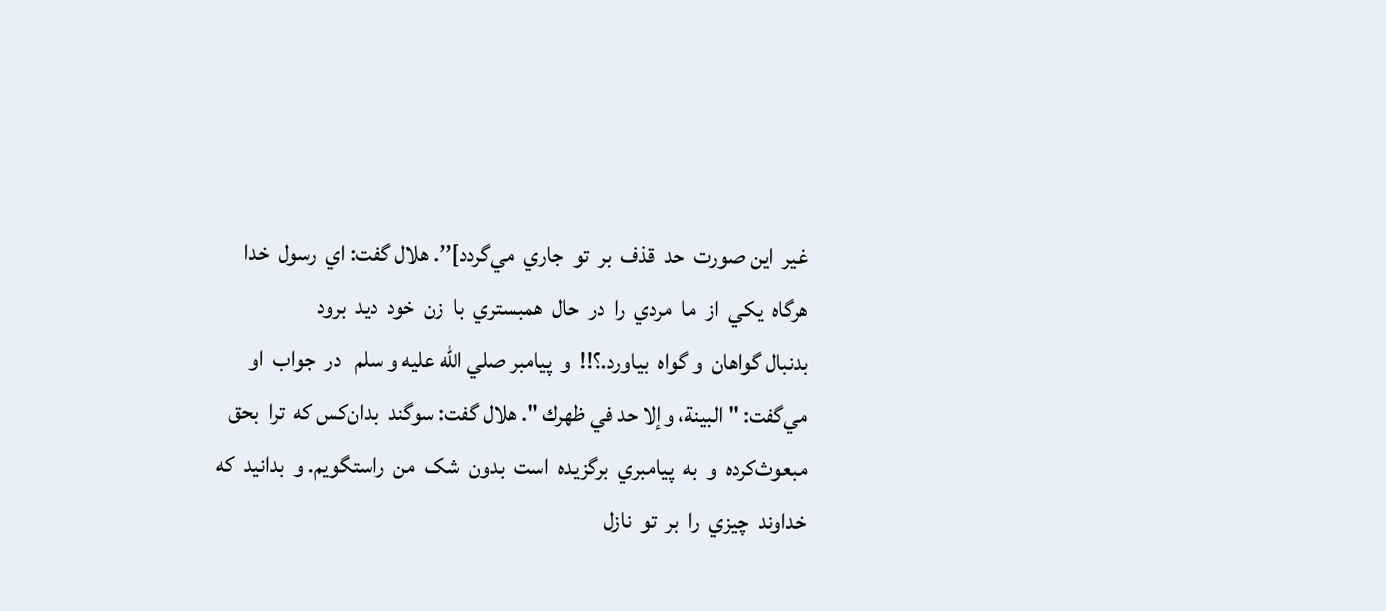غير  اين صورت  حد  قذف  بر  تو  جاري  مي‌گردد]’’. هلال ‌گفت‌: اي  رسول  خدا  هرگاه  يکي  از  ما  مردي  را  در  حال  همبستري  با  زن  خود  ديد  برود  بدنبال ‌گواهان  و گواه  بياورد.؟‌!!  و  پيامبر صلي الله عليه و سلم   در  جواب  او  مي‌گفت‌: " البينة، وإلا حد في ظهرك ". هلال گفت‌: سوگند  بدان‌کس‌ که  ترا  بحق  مبعوث‌کرده  و  به  پيامبري  برگزيده  است  بدون  شک  من  راستگويم‌. و  بدانيد  که  خداوند  چيزي  را  بر  تو  نازل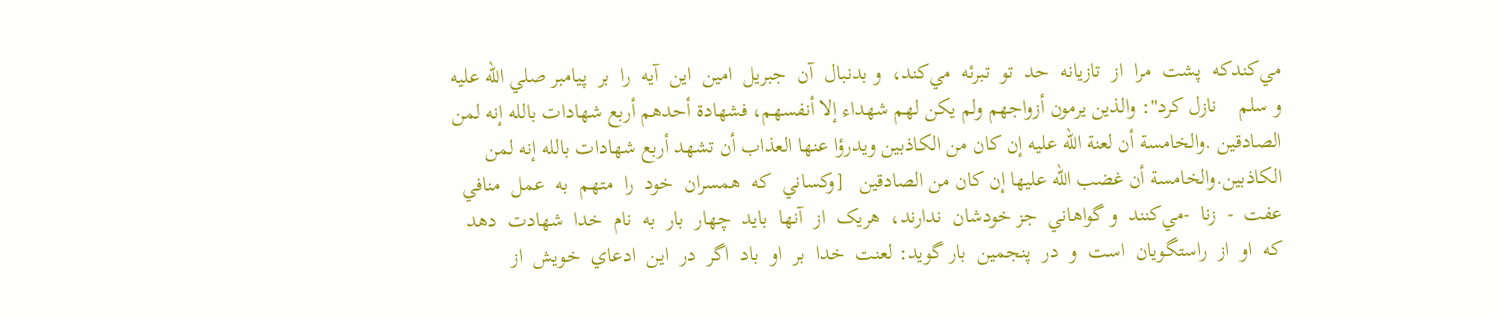مي‌کندکه  پشت  مرا  از  تازيانه  حد  تو  تبرئه  مي‌کند،  و بدنبال  آن  جبريل  امين  اين  آيه  را  بر  پيامبر صلي الله عليه و سلم    نازل کرد‌": والذين يرمون أزواجهم ولم يكن لهم شهداء إلا أنفسهم، فشهادة أحدهم أربع شهادات بالله إنه لمن الصادقين .والخامسة أن لعنة الله عليه إن كان من الكاذبين ويدرؤا عنها العذاب أن تشهد أربع شهادات بالله إنه لمن الكاذبين.والخامسة أن غضب الله عليها إن كان من الصادقين   [و‌کساني  که  همسران  خود  را  متهم  به  عمل  منافي  عفت  -  زنا  -مي‌کنند  و گواهاني  جز خودشان  ندارند،  هريک  از  آنها  بايد  چهار  بار  به  نام  خدا  شهادت  دهد که  او  از  راستگويان  است  و  در  پنجمين  بار گويد: لعنت  خدا  بر  او  باد  اگر  در  اين  ادعاي  خويش  از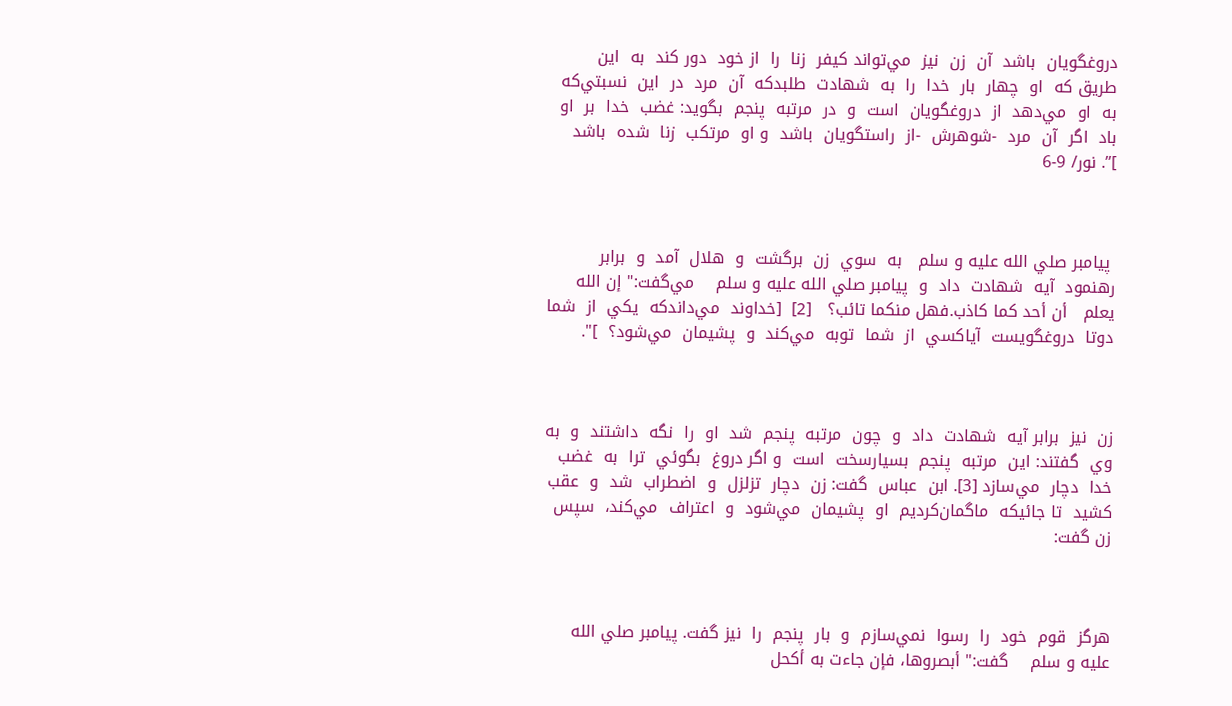درو‌غگويان  باشد  آن  زن  نيز  مي‌تواند کيفر  زنا  را  از خود  دور کند  به  اين  طريق ‌که  او  چهار  بار  خدا  را  به  شهادت  طلبدکه  آن  مرد  در  اين  نسبتي‌که  به  او  مي‌دهد  از  دروغگويان  است  و  در  مرتبه  پنجم  بگويد: غضب  خدا  بر  او  باد  اگر  آن  مرد  -شوهرش  -از  راستگو‌يان  باشد  و او  مرتکب  زنا  شده  باشد  ]’’. نور/ 9-6



 پيامبر صلي الله عليه و سلم   به  سوي  زن  برگشت  و  هلال  آمد  و  برابر رهنمود  آيه  شهادت  داد  و  پيامبر صلي الله عليه و سلم    مي‌گفت‌:" إن الله يعلم   أن أحد كما كاذب.فهل منكما تائب؟   [2]  [خداوند  مي‌داندکه  يکي  از  شما  دوتا  دروغگويست  آياکسي  از  شما  توبه  مي‌کند  و  پشيمان  مي‌شود؟  ]".



زن  نيز  برابر آيه  شهادت  داد  و  چون  مرتبه  پنجم  شد  او  را  نگه  داشتند  و  به  وي  گفتند: اين  مرتبه  پنجم  بسيارسخت  است  و اگر دروغ  بگوئي  ترا  به  غضب  خدا  دچار  مي‌سازد [3]. ابن  عباس  گفت‌: زن  دچار  تزلزل  و  اضطراب  شد  و  عقب  کشيد  تا جائيکه  ماگمان‌کرديم  او  پشيمان  مي‌شود  و  اعتراف  مي‌کند،  سپس  زن ‌گفت‌:



هرگز  قوم  خود  را  رسوا  نمي‌سازم  و  بار  پنجم  را  نيز گفت‌. پيامبر صلي الله عليه و سلم    گفت‌:" أبصروها، فإن جاءت به أكحل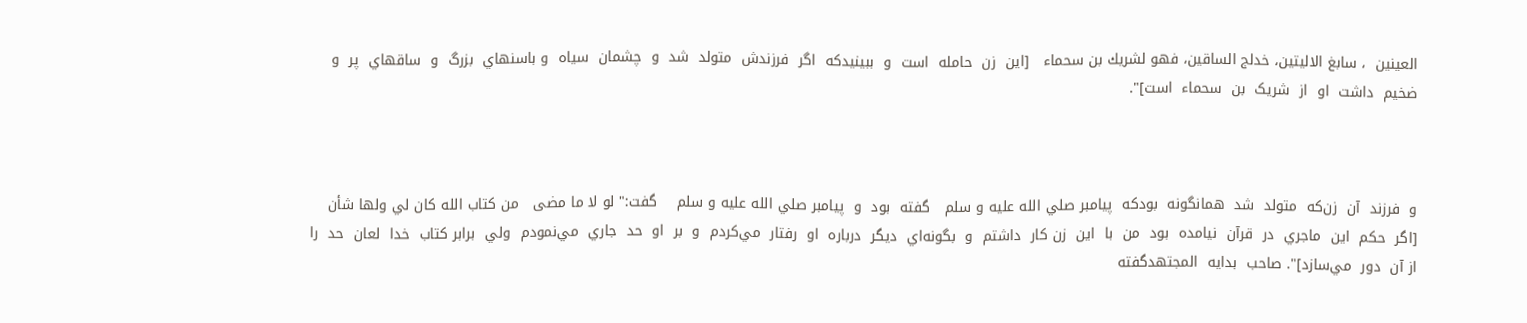العينين  ، سابغ الاليتين، خدلج الساقين، فهو لشريك بن سحماء   [اين  زن  حامله  است  و  ببينيدکه  اگر  فرزندش  متولد  شد  و  چشمان  سياه  و باسنهاي  بزرگ  و  ساقهاي  پر  و  ضخيم  داشت  او  از  شريک  بن  سحماء  است‌]".



و  فرزند  آن  زن‌که  متولد  شد  همانگونه  بودکه  پيامبر صلي الله عليه و سلم   گفته  بود  و  پيامبر صلي الله عليه و سلم    گفت‌:" لو لا ما مضى   من كتاب الله كان لي ولها شأن   [اگر  حکم  اين  ماجري  در  قرآن  نيامده  بود  من  با  اين  زن کار  داشتم  و  بگونه‌اي  ديگر  درباره  او  رفتار  مي‌کردم  و  بر  او  حد  جاري  مي‌نمودم  ولي  برابر کتاب  خدا  لعان  حد  را  از آن  دور  مي‌سازد]". صاحب  بدايه  المجتهدگفته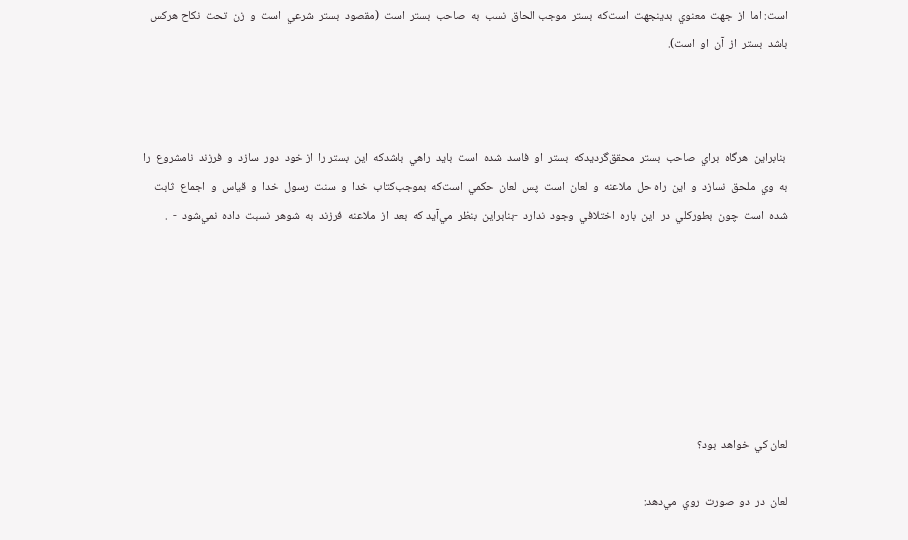است‌: اما  از  جهت  معنوي  بدينجهت  است‌که  بستر  موجب الحاق  نسب  به  صاحب  بستر  است  (مقصود  بستر  شرعي  است  و  زن  تحت  نکاح هرکس  باشد  بستر  از  آن  او  است‌).



 بنابراين  هرگاه  براي  صاحب  بستر  محقق‌گرديدکه  بستر  او  فاسد  شده  است  بايد  راهي  باشدکه  اين  بستر را  از خود  دور  سازد  و  فرزند  نامشروع  را  به  وي  ملحق  نسازد  و  اين  راه ‌حل  ملاعنه  و  لعان  است  پس  لعان  حکمي  است‌که  بموجب‌کتاب  خدا  و  سنت  رسول  خدا  و  قياس  و  اجماع  ثابت  شده  است  چون  بطورکلي  در  اين  باره  اختلافي  و‌جود  ندارد  -بنابراين  بنظر  مي‌آيد که  بعد  از  ملاعنه  فرزند  به  شوهر  نسبت  داده  نمي‌شود  -  .







لعان ‌کي  خواهد  بود؟

لعان  در  دو  صورت  روي  مي‌دهد: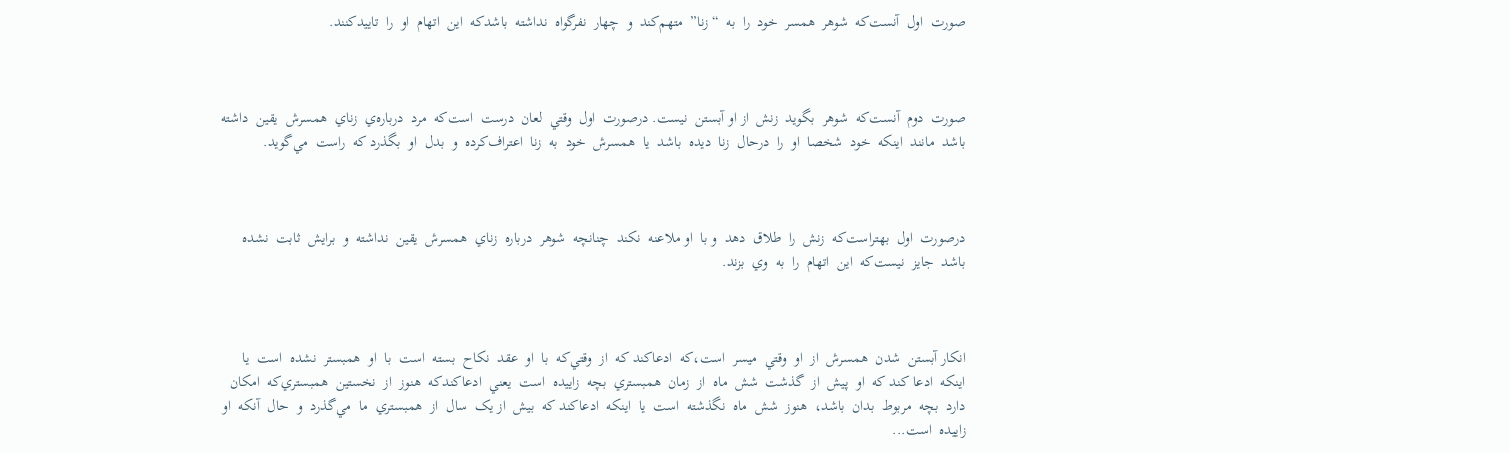صورت  اول  آنست‌که  شوهر  همسر  خود  را  به  “زنا”  متهم‌کند  و  چهار  نفرگواه  نداشته  باشدکه  اين  اتهام  او  را  تاييدکنند.



صورت  دوم  آنست‌که  شوهر  بگويد  زنش  از او آبستن  نيست‌. درصورت  اول  وقتي  لعان  درست  است‌که  مرد  درباره‌ي  زناي  همسرش  يقين  داشته  باشد  مانند  اينکه  خود  شخصا  او  را  درحال  زنا  ديده  باشد  يا  همسرش  خود  به  زنا  اعتراف‌کرده  و  بدل  او  بگذرد که  راست  مي‌گويد.



درصورت  اول  بهتراست‌که  زنش  را  طلاق  دهد  و با  او ملاعنه  نکند  چنانچه  شوهر  درباره  زناي  همسرش  يقين  نداشته  و  برايش  ثابت  نشده  باشد  جايز  نيست‌که  اين  اتهام  را  به  وي  بزند.



انکار آبستن  شدن  همسرش  از  او  وقتي  ميسر  است‌،‌که  ادعاکند که  از  وقتي‌که  با  او  عقد  نکاح  بسته  است  با  او  همبستر  نشده  است  يا  اينکه  ادعا کند که  او  پيش  از  گذشت  شش  ماه  از  زمان  همبستري  بچه  زاييده  است  يعني  ادعاکندکه  هنوز  از  نخستين  همبستري‌که  امکان  دارد  بچه  مربوط  بدان  باشد،  هنوز  شش  ماه  نگذشته  است  يا  اينکه  ادعاکند که  بيش  از يک  سال  از  همبستري  ما  مي‌گذرد  و  حال  آنکه  او  زاييده  است‌...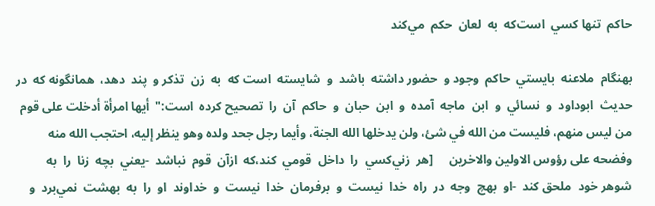حاکم  تنها کسي  است‌که  به  لعان  حکم  مي‌کند

بهنگا‌م  ملاعنه  بايستي  حاکم  و‌جود و  حضور داشته  باشد  و  شايسته  است‌ که  به  زن  تذکر و  پند  دهد،  همانگونه ‌که  در  حديث  ابوداو‌د  و  نسائي  و  ابن  ماجه  آمده  و  ابن  حبان  و  حاکم  آن  را  تصحيح‌ ‌کرده  است‌:"  أيها امرأة أدخلت على قوم من ليس منهم، فليست من الله في شئ، ولن يدخلها الله الجنة، وأيما رجل جحد ولده وهو ينظر إليه، احتجب الله منه وفضحه على رؤوس الاولين والاخرين     [هر  زني‌کسي  را  داخل  قومي  کند،‌که  ازآن  قوم  نباشد  -يعني  بچه  زنا  را  به  شوهر خود  ملحق ‌کند  -او  بهچ  وجه  در  راه  خدا  نيست  و  برفرمان  خدا  نيست  و  خداوند  او  را  به  بهشت  نمي‌برد  و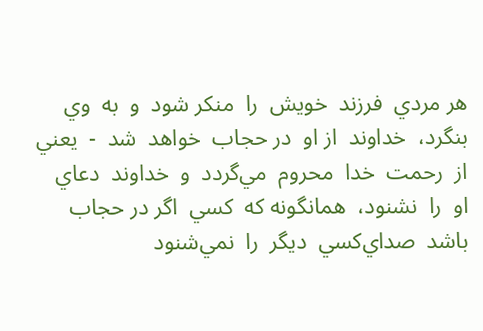هر مردي  فرزند  خويش  را  منکر شود  و  به  وي  بنگرد،  خداوند  از او  در حجاب  خواهد  شد  -  يعني  از  رحمت  خدا  محروم  مي‌گردد  و  خداوند  دعاي  او  را  نشنود،  همانگونه ‌که  کسي  اگر در حجاب  باشد  صداي‌کسي  ديگر  را  نمي‌شنود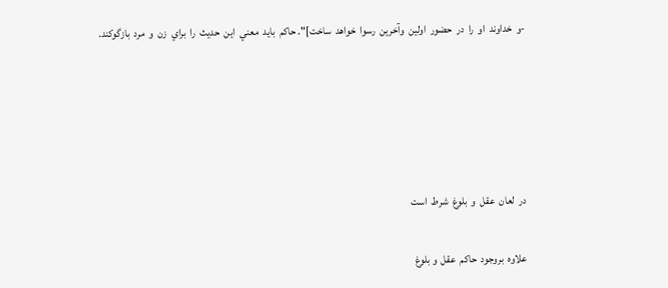-و  خداوند  او  را  در  حضور  اولين  وآخرين  رسوا  خواهد  ساخت‌]". حاکم  بايد  معني  اين  حديث  را  براي  زن  و  مرد  بازگوکند.





در  لعان  عقل  و  بلوغ  شرط  است

علاوه  بروجود  حاکم  عقل  و بلوغ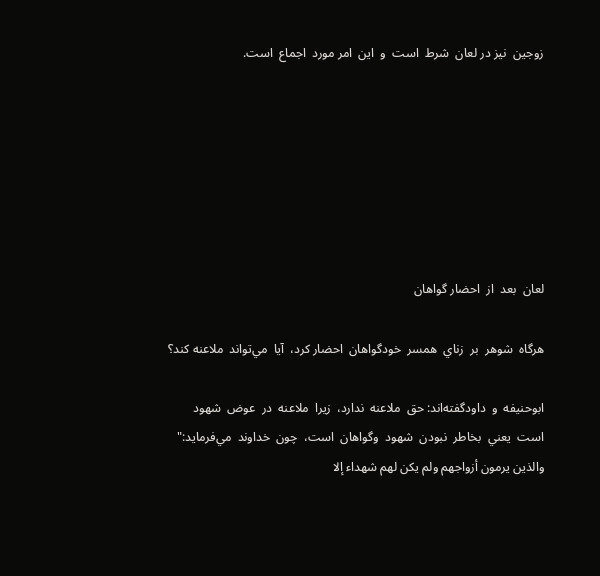زوجين  نيز در لعان  شرط  است  و  اين  امر مورد  اجماع  است‌.







لعان  بعد  از  احضار گواهان

هرگاه  شوهر  بر  زناي  همسر  خودگواهان  احضار کرد،  آيا  مي‌تواند  ملاعنه‌ کند؟

ابوحنيفه  و  داودگفته‌اند: حق  ملاعنه  ندارد،  زيرا  ملاعنه  در  عوض  شهود  است  يعني  بخاطر  نبودن  شهود  وگواهان  است‌،  چون  خداوند  مي‌فرمايد:"   والذين يرمون أزواجهم ولم يكن لهم شهداء إلا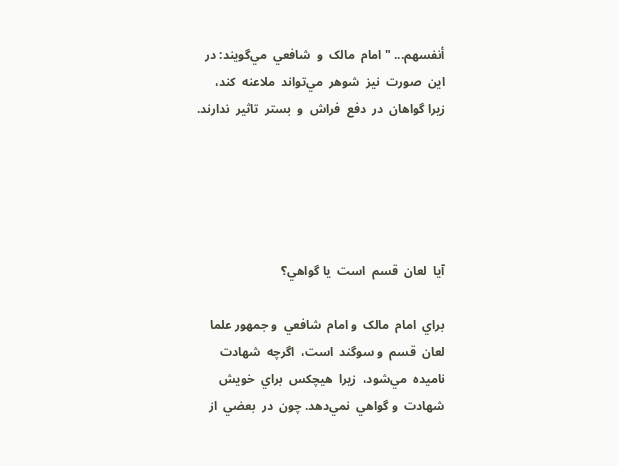أنفسهم... " امام  مالک  و  شافعي  مي‌گويند: در  اين  صورت  نيز  شوهر  مي‌تواند  ملاعنه  کند،  زيرا گواهان  در  دفع  فراش  و  بستر  تاثير  ندارند.





آيا  لعان  قسم  است  يا گواهي‌؟

براي  امام  مالک  و امام  شافعي  و جمهور علما  لعان  قسم  و سوگند  است‌،  اگرچه  شهادت  ناميده  مي‌شود،  زيرا  هيچکس  براي  خويش  شهادت  و گواهي  نمي‌دهد. چون  در  بعضي  از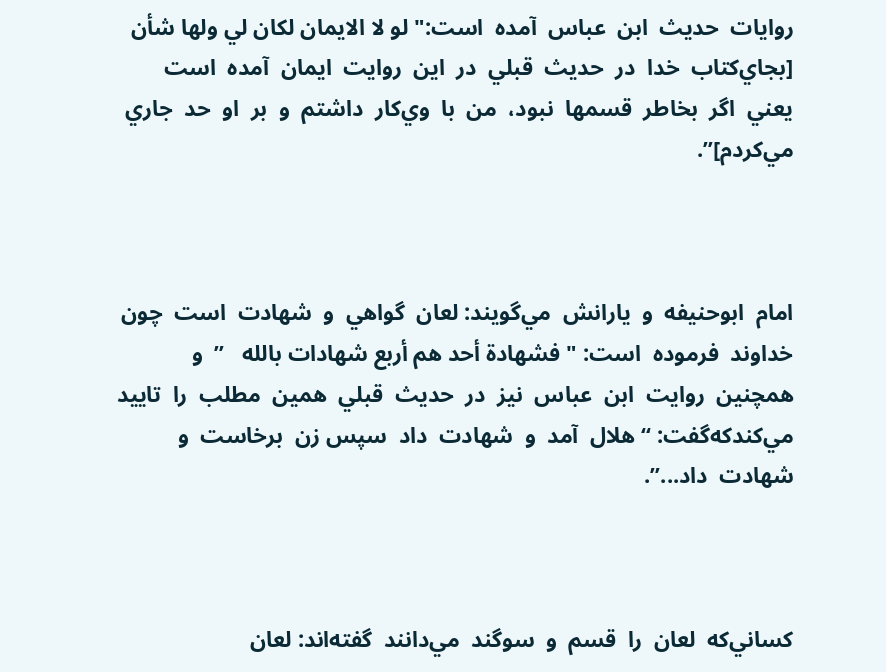روايات  حديث  ابن  عباس  آمده  است‌:" لو لا الايمان لكان لي ولها شأن    [بجاي‌کتاب  خدا  در  حديث  قبلي  در  اين  روايت  ايمان  آمده  است  يعني  اگر  بخاطر  قسمها  نبود،  من  با  و‌ي‌کار  داشتم  و  بر  او  حد  جاري  مي‌کردم‌]’’.



امام  ابوحنيفه  و  يارانش  مي‌گويند: لعان  گواهي  و  شهادت  است  چون  خداوند  فرموده  است‌: " فشهادة أحد هم أربع شهادات بالله   ‌’’  و  همچنين  روايت  ابن  عباس  نيز  در  حديث  قبلي  همين  مطلب  را  تاييد  مي‌کندکه‌گفت‌: “هلال  آمد  و  شهادت  داد  سپس زن  برخاست  و  شهادت  داد...”.



کساني‌که  لعان  را  قسم  و  سوگند  مي‌دانند  گفته‌اند: لعان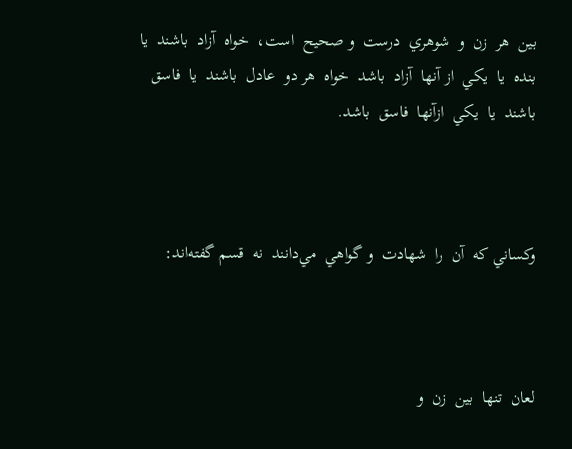بين  هر  زن  و  شوهري  درست  و صحيح  است‌،  خواه  آزاد  باشند  يا  بنده  يا  يکي  از آنها  آزاد  باشد  خواه  هر دو  عادل  باشند  يا  فاسق  باشند  يا  يکي  ازآنها  فاسق  باشد.



وکساني‌ که  آن  را  شهادت  و گواهي  مي‌دانند  نه  قسم ‌گفته‌اند:



لعان  تنها  بين  زن  و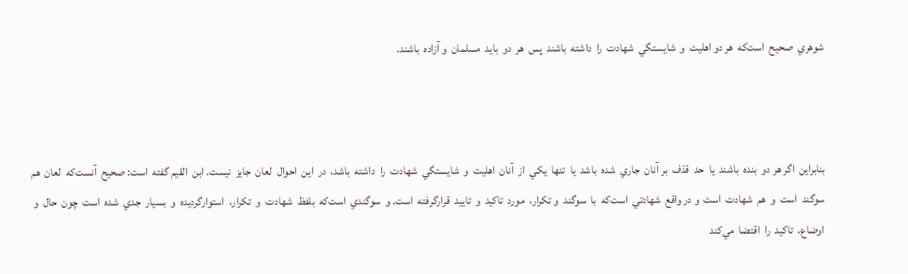شوهري  صحيح  است‌که  هر دو اهليت  و  شايستگي  شهادت  را  داشته  باشند  پس  هر  دو  بايد  مسلمان  و آزاده  باشند.



بنابراين  اگر هر دو  بنده  باشند  يا  حد  قذف  بر آنان  جاري  شده  باشد  يا  تنها  يکي  از  آنان  اهليت  و  شايستگي  شهادت  را  داشته  باشد،  در  اين  احوال  لعان  جايز  نيست‌. ابن  القيم‌ گفته  است‌: صحيح  آنست‌که  لعان  هم  سوگند  است  و  هم  شهادت  است  و در واقع  شهادتي  است‌که  با  سوگند  و تکرار،  مورد  تاکيد  و  تاييد  قرارگرفته  است‌. و  سوگندي  است‌که  بلفظ  شهادت  و  تکرار،  استوارگرديده  و  بسيار  جدي  شده  است  چون  حال  و اوضاع‌،  تاکيد  را  اقتضا  مي‌کند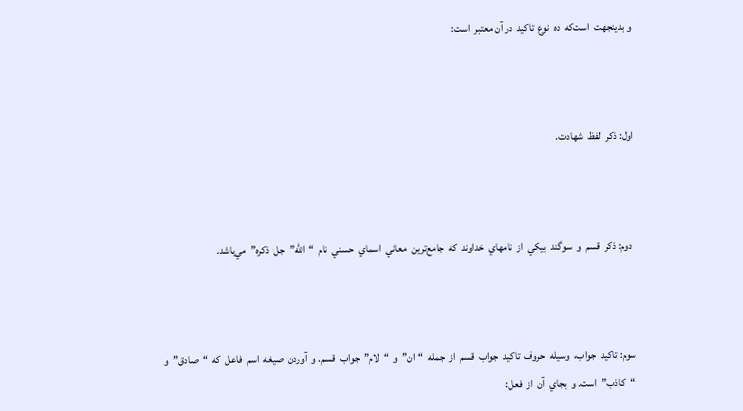و بدينجهت  است‌که  ده  نوع  تاکيد  در آن معتبر  است‌:



اول‌: ذکر  لفظ  شهادت‌.



 دوم‌: ذکر  قسم  و  سوگند  بيکي  از  نامهاي  خداوند  که  جامع‌ترين  معاني  اسماي  حسني  نام  “الله‌”  جل  ذکره‌”  مي‌باشد.



سوم‌: تاکيد  جواب‌،  وسيله  حروف  تاکيد  جواب  قسم  از  جمله  “ان‌”  و  “لام‌”  جواب  قسم‌. و  آوردن  صيغه  اسم  فاعل  که  “صادق‌”  و  “کاذب‌”  است‌. و  بجاي  آن  از  فعل‌: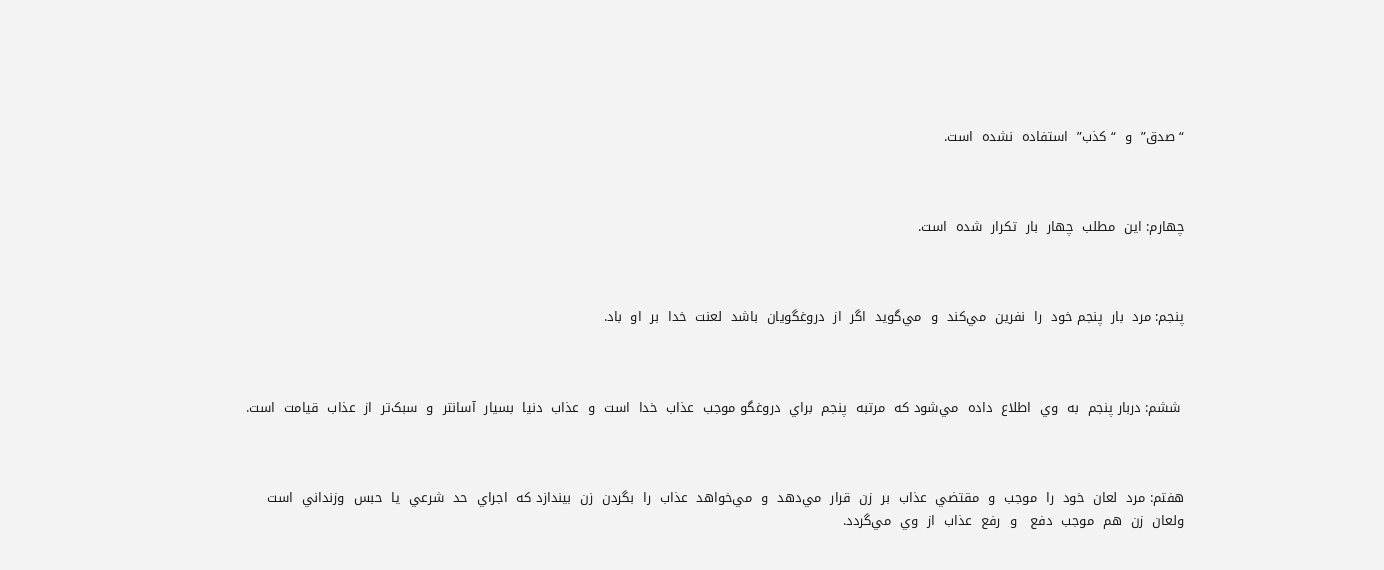“صدق‌”  و  “کذب‌”  استفاده  نشده  است‌.



چهارم‌: اين  مطلب  چهار  بار  تکرار  شده  است‌.



پنجم‌: مرد  بار  پنجم خود  را  نفرين  مي‌کند  و  مي‌گويد  اگر  از  دروغگويان  باشد  لعنت  خدا  بر  او  باد.



 ششم‌: دربار پنجم  به  وي  اطلاع  داده  مي‌شود که  مرتبه  پنجم  براي  دروغگو موجب  عذاب  خدا  است  و  عذاب  دنيا  بسيار  آسانتر  و  سبک‌تر  از  عذاب  قيامت  است‌.



هفتم‌: مرد  لعان  خود  را  موجب  و  مقتضي  عذاب  بر  زن  قرار  مي‌دهد  و  مي‌خواهد  عذاب  را  بگردن  زن  بيندازد که  اجراي  حد  شرعي  يا  حبس  وزنداني  است  ولعان  زن  هم  موجب  دفع‌   و  رفع  عذاب  از  وي  مي‌گردد.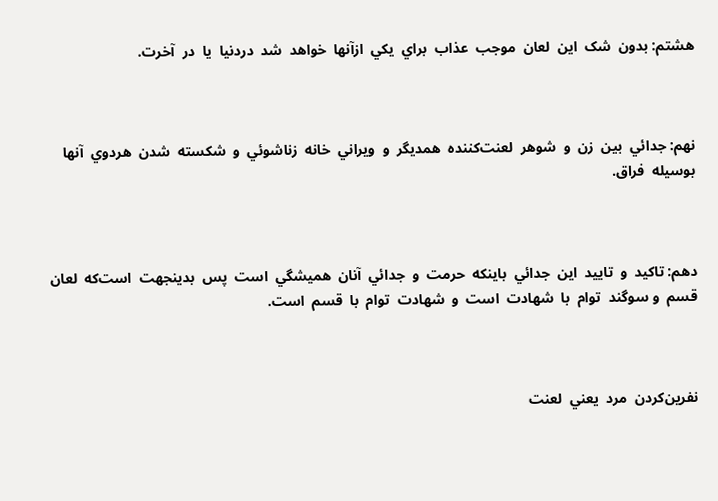هشتم‌: بدون  شک  اين  لعان  موجب  عذاب  براي  يکي  ازآنها  خواهد  شد  دردنيا  يا  در  آخرت‌.



نهم‌: جدائي  بين  زن  و  شوهر  لعنت‌کننده  همديگر  و  ويراني  خانه  زناشوئي  و  شکسته  شدن  هردوي  آنها  بوسيله  فراق‌.



دهم‌: تاکيد  و  تاييد  اين  جدائي  باينکه  حرمت  و  جدائي  آنان  هميشگي  است  پس  بدينجهت  است‌که  لعان  قسم  و سوگند  توام  با  شهادت  است  و  شهادت  توام  با  قسم  است.



نفرين‌کردن  مرد  يعني  لعنت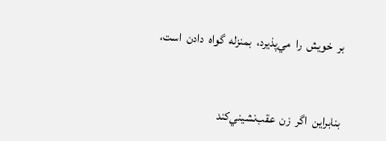بر  خويش  را  مي‌پذيرد،  بمنزله  گواه  دادن  است‌،



بنابراين  اگر  زن  عقب‌نشيني‌کند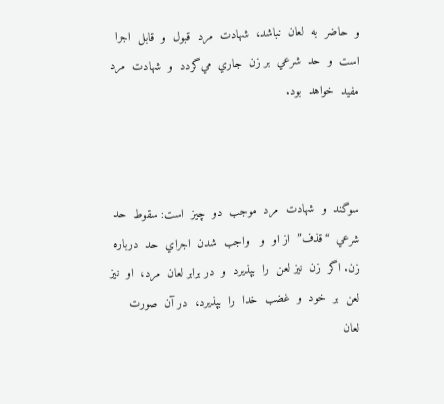و  حاضر  به  لعان  نباشد،  شهادت  مرد  قبول  و  قابل  اجرا  است  و  حد  شرعي  بر زن  جاري  مي‌گردد  و  شهادت  مرد  مفيد  خواهد  بود.



سوگند  و  شهادت  مرد  موجب  دو  چيز  است‌: سقوط  حد  شرعي  “قذف‌”  از او  و   واجب  شدن  اجراي  حد  درباره  زن‌. اگر  زن  نيز لعن  را  بپذيرد  و  در برابر لعان  مرد،  او  نيز  لعن  بر  خود  و  غضب  خدا  را  بپذيرد،  در آن  صورت  لعان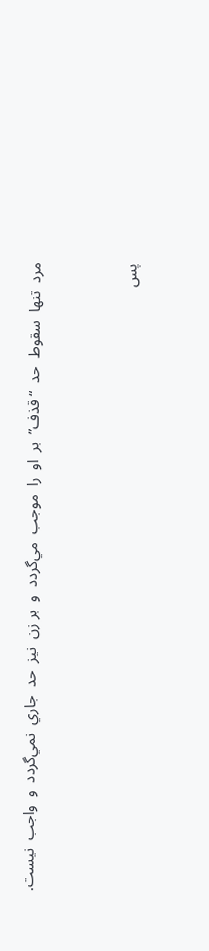مرد  تنها  سقوط  حد  “قذف‌”  بر  او  را  موجب  مي‌گردد  و  بر زن  نيز  حد  جاري  نمي‌گردد  و  واجب  نيست‌.



پس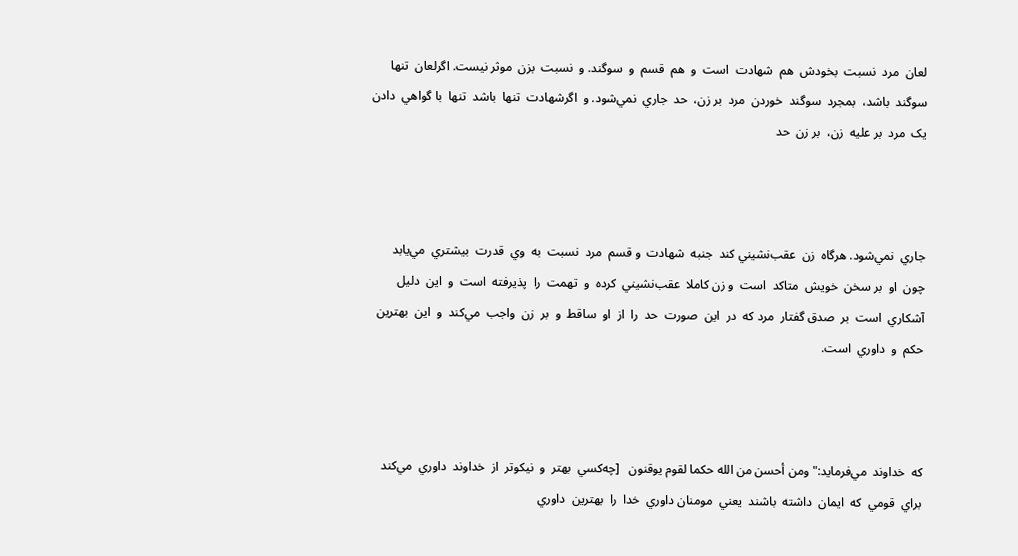لعان  مرد  نسبت  بخودش  هم  شهادت  است  و  هم  قسم  و  سوگند. و  نسبت  بزن  موثر نيست‌. اگرلعان  تنها  سوگند  باشد،  بمجرد  سوگند  خوردن  مرد  بر زن‌،  حد  جاري  نمي‌شود. و  اگرشهادت  تنها  باشد  تنها  با گواهي  دادن  يک  مرد  بر عليه  زن‌،  بر زن  حد



جاري  نمي‌شود. هرگاه  زن  عقب‌نشيني‌ کند  جنبه  شهادت  و قسم  مرد  نسبت  به  وي  قدرت  بيشتري  مي‌يابد  چون  او  بر سخن  خويش  متاکد  است  و زن ‌کاملا  عقب‌نشيني  کرده  و  تهمت  را  پذيرفته  است  و  اين  دليل  آشکاري  است  بر  صدق‌ گفتار  مرد که  در  اين  صورت  حد  را  از  او  ساقط  و  بر  زن  واجب  مي‌کند  و  اين  بهترين  حکم  و  داوري  است‌.



که  خداوند  مي‌فرمايد:" ومن أحسن من الله حكما لقوم يوقنون   [چه‌کسي  بهتر  و  نيکوتر  از  خداوند  داوري  مي‌کند  براي  قومي  که  ايمان  داشته  باشند  يعني  مومنان داوري  خدا  را  بهترين  داوري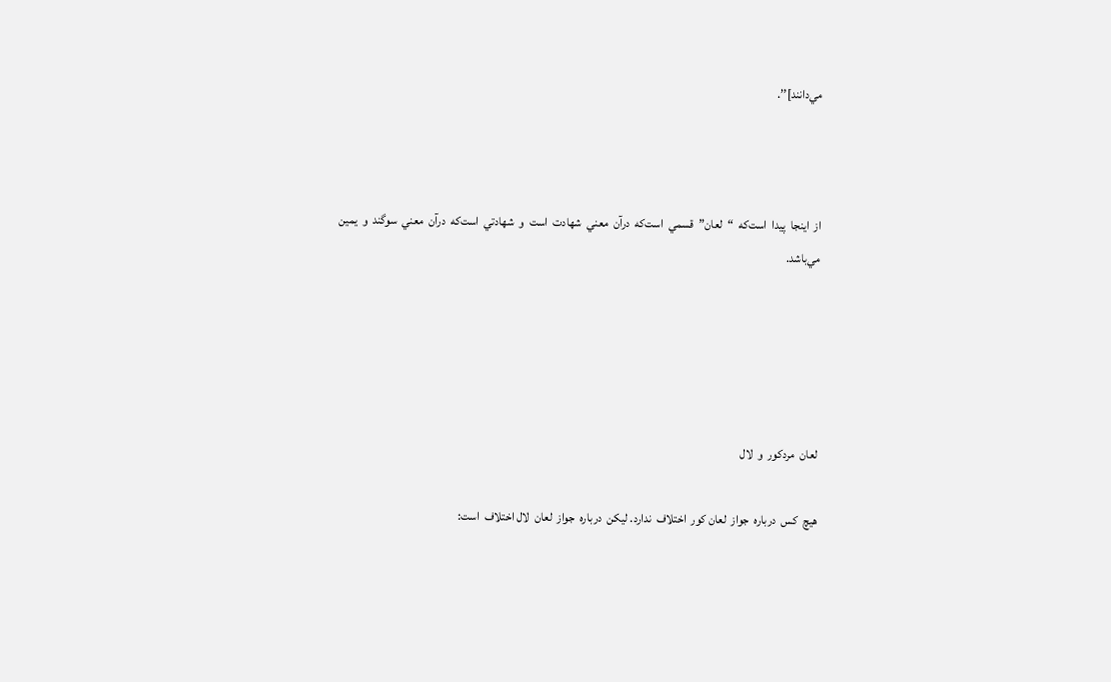مي‌دانند]’’.



از  اينجا  پيدا  است‌که  “لعان‌”  قسمي  است‌که  درآن  معني  شهادت  است  و  شهادتي  است‌که  درآن  معني  سوگند  و  يمين  مي‌باشد.





لعان  مردکور  و  لال

هيچ  کس  درباره  جواز  لعان‌ کور  اختلاف  ندارد. ليکن  درباره  جواز  لعان  لال اختلاف  است‌: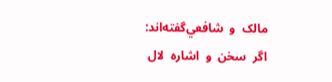مالک  و  شافعي‌گفته‌اند: اگر  سخن  و  اشاره  لال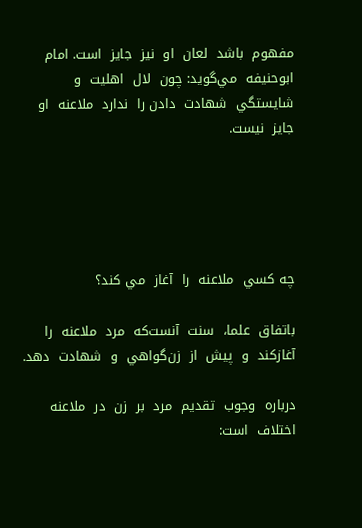مفهوم  باشد  لعان  او  نيز  جايز  است‌. امام  ابوحنيفه  مي‌گويد: چون  لال  اهليت  و  شايستگي  شهادت  دادن را  ندارد  ملاعنه  او  جايز  نيست‌.





چه ‌کسي  ملاعنه  را  آغاز  مي کند؟

باتفاق  علما،  سنت  آنست‌که  مرد  ملاعنه  را  آغازکند  و  پيش  از  زن‌گواهي  و  شهادت  دهد.

در‌باره  وجوب  تقديم  مرد  بر  زن  در  ملاعنه  اختلاف  است‌: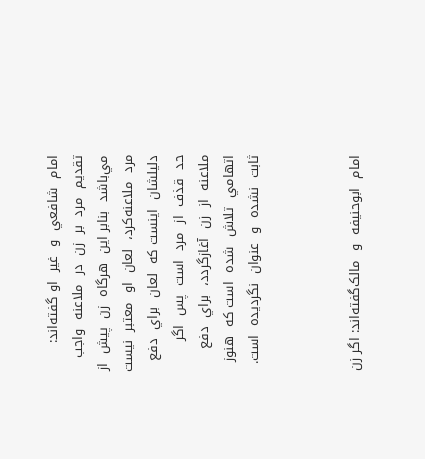امام  شافعي  و  غير  او گفته‌اند: تقديم  مرد  بر  زن  در  ملاعنه  واجب  مي‌باشد  بنابر اين  هرگاه  زن  پيش  از  مرد  ملاعنه‌کرد،  لعان  او  معتبر  نيست  دليلشان  اينست‌ که  لعان  براي  دفع  حد  قذف  از  مرد  است  پس  اگر  ملاعنه  از  زن  آغازگردد،  براي  دفع  اتهامي  تلاش  شده  است ‌که  هنوز  ثابت  نشده  و  عنوان  نگرديده  است‌.



امام  ابوحنيفه  و  مالک‌گفته‌اند: اگر زن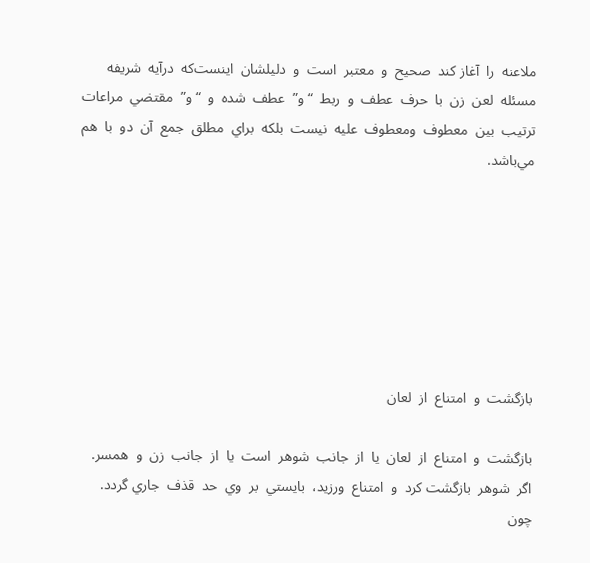ملاعنه  را  آغاز کند  صحيح  و  معتبر  است  و  دليلشان  اينست‌که  درآيه  شريفه  مسئله  لعن  زن  با  حرف  عطف  و  ربط  “و”  عطف  شده  و  “و”  مقتضي  مراعات  ترتيب  بين  معطوف  ومعطوف  عليه  نيست  بلکه  براي  مطلق  جمع  آن  دو  با  هم  مي‌باشد.







بازگشت  و  امتناع  از  لعان

بازگشت  و  امتناع  از  لعان  يا  از  جانب  شوهر  است  يا  از  جانب  زن  و  همسر. اگر  شوهر  بازگشت‌ کرد  و  امتناع  ورزيد،  بايستي  بر  وي  حد  قذف  جاري‌ گردد. چون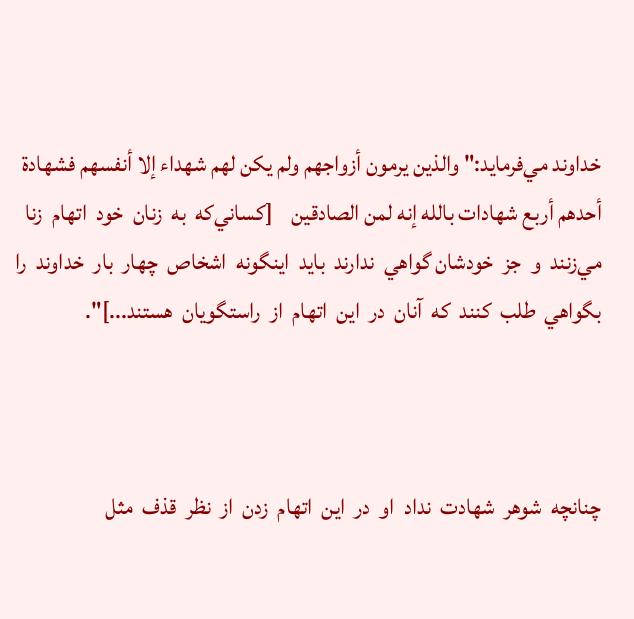خداوند مي‌فرمايد:" والذين يرمون أزواجهم ولم يكن لهم شهداء إلا أنفسهم فشهادة أحدهم أربع شهادات بالله إنه لمن الصادقين    [کساني‌که  به  زنان  خود  اتهام  زنا  مي‌زنند  و  جز  خودشان‌ گواهي  ندارند  بايد  اينگونه  اشخاص  چهار  بار  خداوند  را  بگواهي  طلب  کنند  که  آنان  در  اين  اتهام  از  راستگويان  هستند...]".



چنانچه  شوهر  شهادت  نداد  او  در  اين  اتهام  زدن  از  نظر  قذف  مثل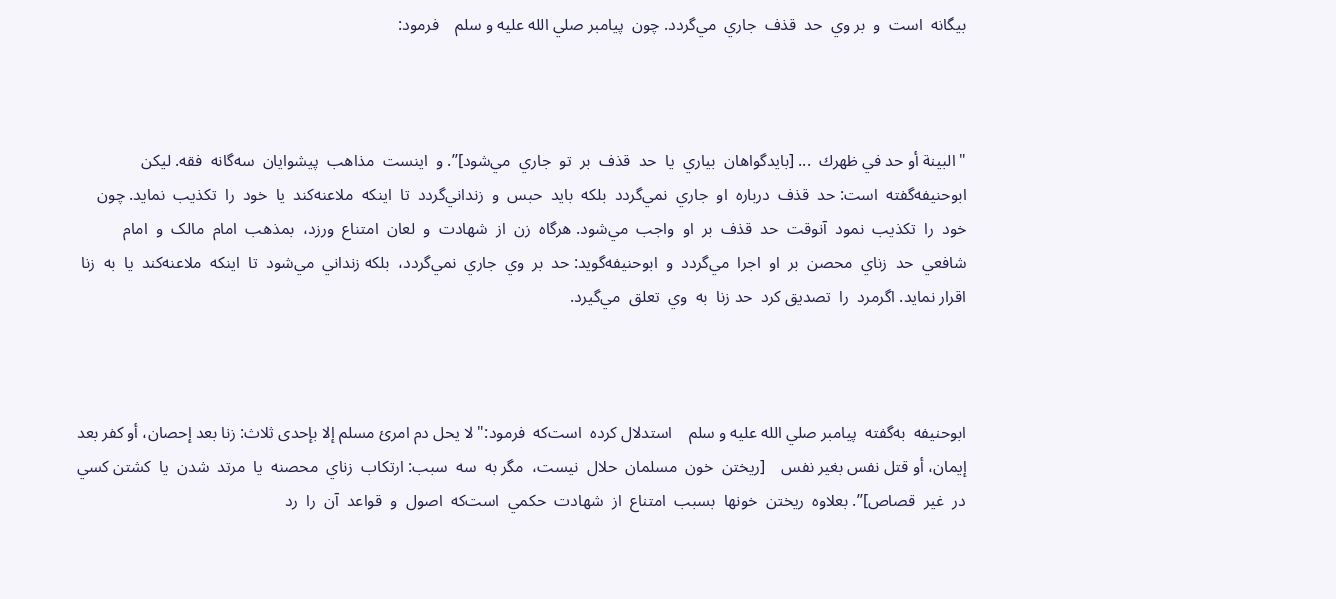بيگانه  است  و  بر ‌وي  حد  قذف  جاري  مي‌گردد. چون  پيامبر صلي الله عليه و سلم    فرمود:



" البينة أو حد في ظهرك  ... [بايدگواهان  بياري  يا  حد  قذف  بر  تو  جاري  مي‌شود]’’. و  اينست  مذاهب  پيشوايان  سه‌گانه  فقه‌. ليکن  ابوحنيفه‌گفته  است‌: حد  قذف  درباره  او  جاري  نمي‌گردد  بلکه  بايد  حبس  و  زنداني‌گردد  تا  اينکه  ملاعنه‌کند  يا  خود  را  تکذيب  نمايد. چون  خود  را  تکذيب  نمود  آنوقت  حد  قذف  بر  او  واجب  مي‌شود. هرگاه  زن  از  شهادت  و  لعان  امتناع  ورزد،  بمذهب  امام  مالک  و  امام  شافعي  حد  زناي  محصن  بر  او  اجرا  مي‌گردد  و  ابوحنيفه‌گويد: حد  بر  وي  جاري  نمي‌گردد،  بلکه زنداني  مي‌شود  تا  اينکه  ملاعنه‌کند  يا  به  زنا  اقرار نمايد. اگرمرد  را  تصديق‌ کرد  حد زنا  به  وي  تعلق  مي‌گيرد.



ابوحنيفه  به‌گفته  پيامبر صلي الله عليه و سلم    استدلال ‌کرده  است‌که  فرمود:" لا يحل دم امرئ مسلم إلا بإحدى ثلاث: زنا بعد إحصان، أو كفر بعد إيمان، أو قتل نفس بغير نفس    [ريختن  خون  مسلمان  حلال  نيست‌،  مگر به  سه  سبب‌: ارتکاب  زناي  محصنه  يا  مرتد  شدن  يا  کشتن‌ کسي  در  غير  قصاص‌]’’. بعلاوه  ريختن  خونها  بسبب  امتناع  از  شهادت  حکمي  است‌که  اصول  و  قواعد  آن  را  رد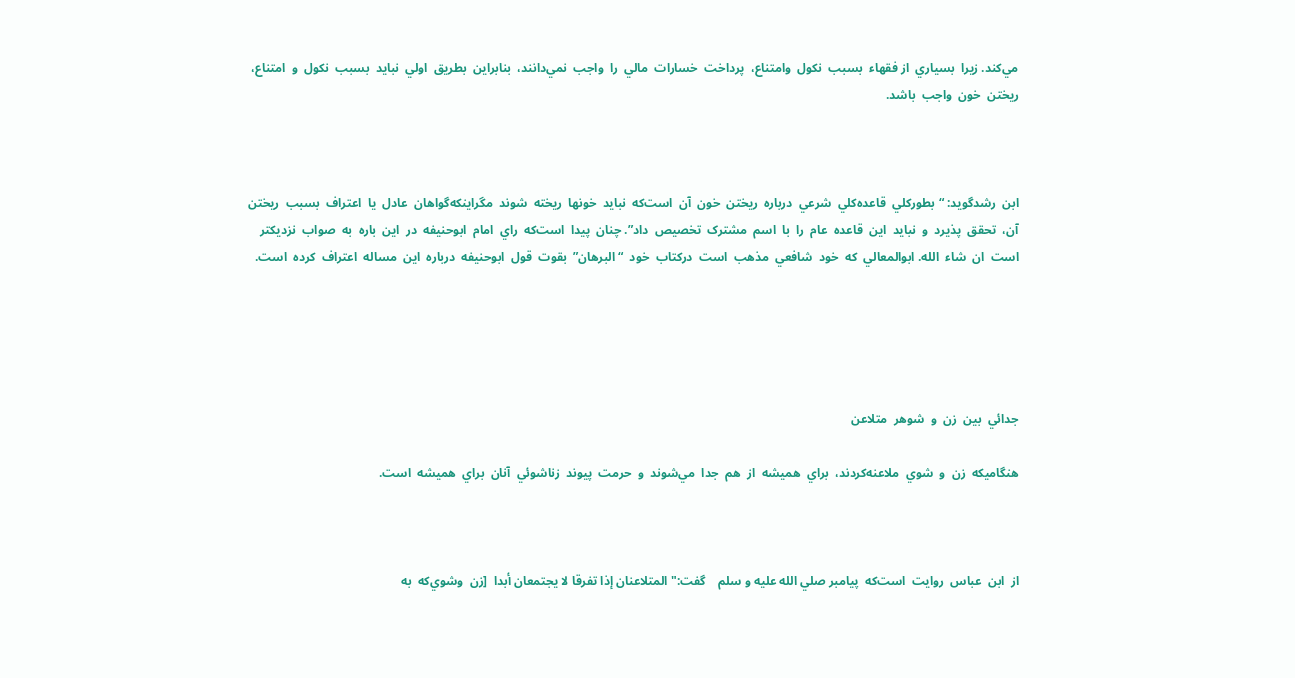مي‌کند. زيرا  بسياري  از فقهاء  بسبب  نکول  وامتناع‌،  پرداخت  خسارات  مالي  را  واجب  نمي‌دانند،  بنابراين  بطريق  اولي  نبايد  بسبب  نکول  و  امتناع‌،  ريختن  خون  واجب  باشد.



ابن  رشدگويد: “بطورکلي  قاعده‌کلي  شرعي  درباره  ريختن  خون  آن  است‌که  نبايد  خونها  ريخته  شوند  مگراينکه‌گواهان  عادل  يا  اعتراف  بسبب  ريختن  آن‌،  تحقق  پذيرد  و  نبايد  اين  قاعده  عام  را  با  اسم  مشترک  تخصيص  داد”. چنان  پيدا  است‌که  راي  امام  ابوحنيفه  در  اين  باره  به  صواب  نزديکتر  است  ان  شاء  الله‌. ابوالمعالي  که  خود  شافعي  مذهب  است  درکتاب  خود  “البرهان‌”  بقوت  قول  ابوحنيفه  درباره  اين  مساله  اعتراف  کرده  است‌.





جدائي  بين  زن  و  شوهر  متلاعن

هنگاميکه  زن  و  شوي  ملاعنه‌کردند،  براي  هميشه  از  هم  جدا  مي‌شوند  و  حرمت  پيوند  زناشوئي  آنان  براي  هميشه  است‌.



از  ابن  عباس  روايت  است‌که  پيامبر صلي الله عليه و سلم    گفت‌:" المتلاعنان إذا تفرقا لا يجتمعان أبدا  [زن  وشوي‌که  به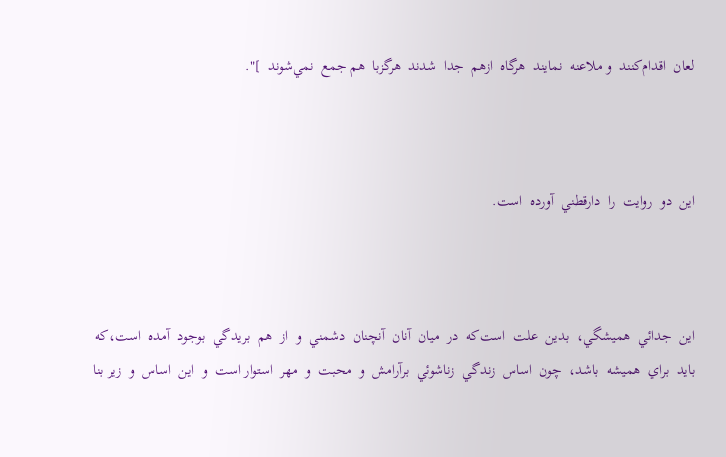لعان  اقدام‌کنند  و ملاعنه  نمايند  هرگاه  ازهم  جدا  شدند  هرگزبا  هم جمع  نمي‌شوند  ]".



اين  دو  روايت  را  دارقطني  آورده  است‌.



اين  جدائي  هميشگي‌،  بدين  علت  است‌که  در  ميان  آنان  آنچنان  دشمني  و  از  هم  بريدگي  بوجود  آمده  است‌،‌که  بايد  براي  هميشه  باشد،  چون  اساس  زندگي  زناشوئي  برآرامش  و  محبت  و  مهر  استوار است  و  اين  اساس  و  زير بنا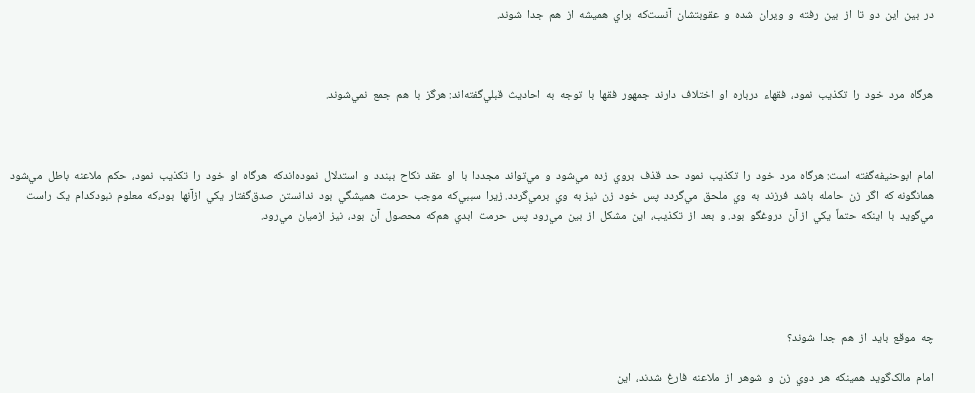در  بين  اين  دو  تا  از  بين  رفته  و  ويران  شده  و  عقوبتشان  آنست‌که  براي  هميشه  از  هم  جدا  شوند.



هرگاه  مرد  خود  را  تکذيب  نمود،  فقهاء  درباره  او  اختلاف  دارند  جمهور  فقها  با  توجه  به  احاديث  قبلي‌گفته‌اند: هرگز  با  هم  جمع  نمي‌شوند.



امام  ابوحنيفه‌گفته  است‌: هرگاه  مرد  خود  را  تکذيب  نمود  حد  قذف  بروي  زده  مي‌شود  و  مي‌تواند  مجددا  با  او  عقد  نکاح  ببندد  و  استدلال  نموده‌اندکه  هرگاه  او  خود  را  تکذيب  نمود،  حکم  ملاعنه  باطل  مي‌شود  همانگونه ‌که  اگر  زن  حامله  باشد  فرزند  به  وي  ملحق  مي‌گردد  پس  خود  زن  نيز به  وي  برمي‌گردد. زيرا  سببي‌که  موجب  حرمت  هميشگي  بود  ندانستن  صدق‌گفتار  يکي  ازآنها  بود،‌که  معلوم  نبودکدام  يک  راست  مي‌گويد  با  اينکه  حتماً  يکي  از آن  دروغگو  بود. و  بعد  از  تکذيب‌،  اين  مشکل  از  بين  مي‌رود  پس  حرمت  ابدي  هم‌که  محصول  آن  بود،  نيز  ازميان  مي‌رود.





چه  موقع  بايد  از  هم  جدا  شوند؟

امام  مالک‌گويد  همينکه  هر  دوي  زن  و  شوهر  از  ملاعنه  فارغ  شدند،  اين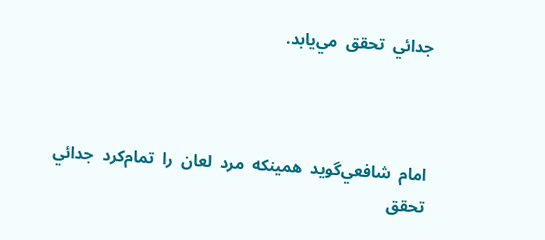جدائي  تحقق  مي‌يابد.



امام  شافعي‌گويد  همينکه  مرد  لعان  را  تمام‌کرد  جدائي  تحقق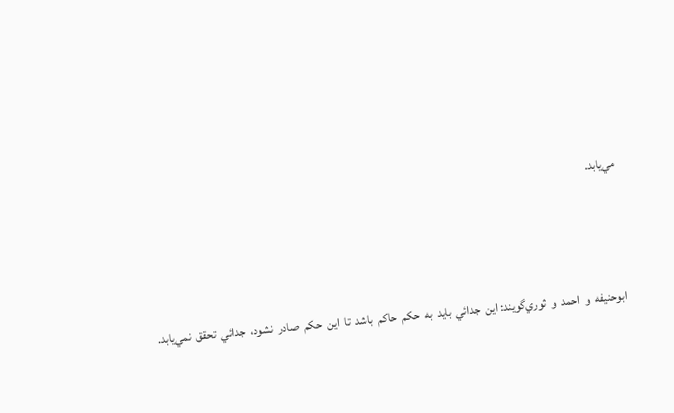مي‌يابد.



ابوحنيفه  و  احمد  و  ثوري‌گويند: اين  جدائي  بايد  به  حکم  حاکم  باشد  تا  اين  حکم  صادر  نشود،  جدائي  تحقق  نمي‌يابد.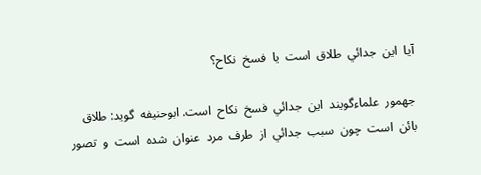آيا  اين  جدائي  طلاق  است  يا  فسخ  نکاح‌؟

جهمور  علماء‌گويند  اين  جدائي  فسخ  نکاح  است‌. ابوحنيفه  گويد: طلاق  بائن  است  چون  سبب  جدائي  از  طرف  مرد  عنوان  شده  است  و  تصور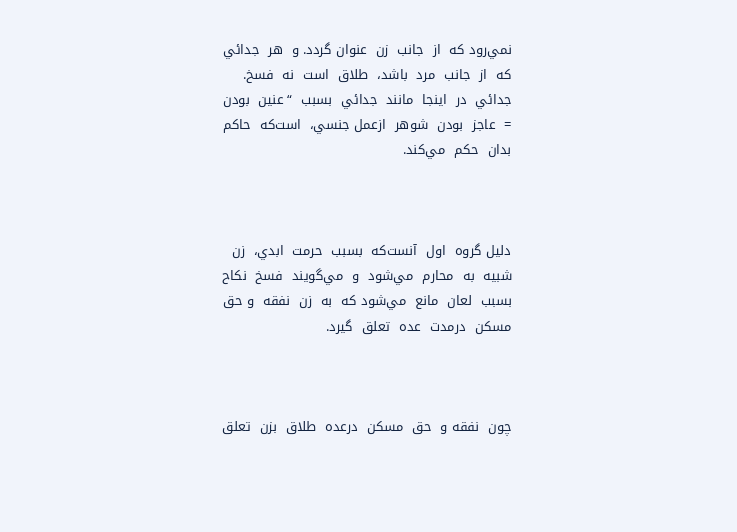نمي‌رود که  از  جانب  زن  عنوان‌ گردد. و  هر  جدائي  که  از  جانب  مرد  باشد،  طلاق  است  نه  فسخ‌. جدائي  در  اينجا  مانند  جدائي  بسبب  “عنين  بودن =  عاجز  بودن  شوهر  ازعمل جنسي‌،  است‌که  حاکم  بدان  حکم  مي‌کند.



دليل گروه  اول  آنست‌که  بسبب  حرمت  ابدي‌،  زن  شبيه  به  محارم  مي‌شود  و  مي‌گويند  فسخ  نکاح  بسبب  لعان  مانع  مي‌شود که  به  زن  نفقه  و حق  مسکن  درمدت  عده  تعلق  گيرد.



چون  نفقه و  حق  مسکن  درعده  طلاق  بزن  تعلق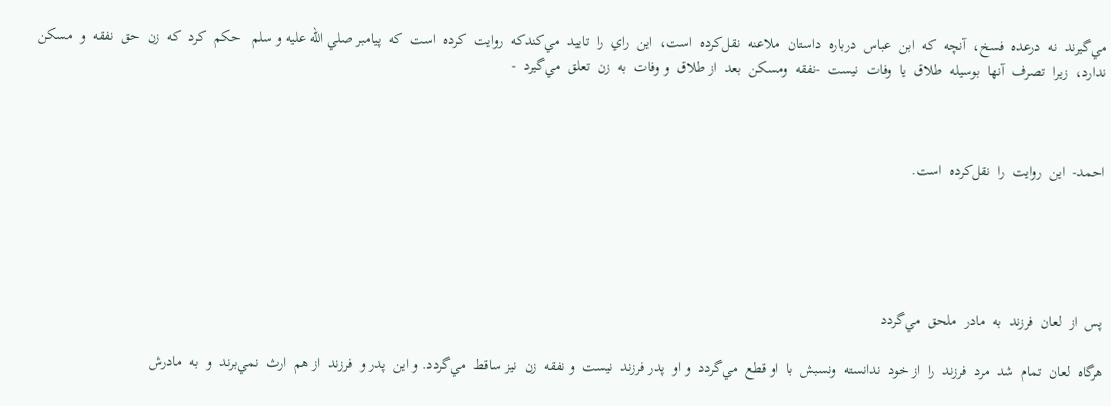مي‌گيرند  نه  درعده  فسخ‌،  آنچه  که  ابن  عباس  درباره  داستان  ملاعنه  نقل‌کرده  است‌،  اين  راي  را  تاييد  مي‌کندکه  روايت  کرده  است  که  پيامبر صلي الله عليه و سلم   حکم  کرد  که  زن  حق  نفقه  و  مسکن  ندارد،  زيرا  تصرف  آنها  بوسيله  طلاق  يا  وفات  نيست  -نفقه  ومسکن  بعد  از طلاق  و وفات  به  زن  تعلق  مي‌گيرد  -



احمد‌-  اين  رو‌ايت  را  نقل‌کرده  است‌.





پس  از  لعان  فرزند  به  مادر  ملحق  مي‌گردد

هرگاه  لعان  تمام  شد  مرد  فرزند  را  از خود  ندانسته  ونسبش  با  او قطع  مي‌گردد  و ‌او  پدر فرزند  نيست  و نفقه  زن  نيز ساقط  مي‌گردد. و اين  پدر و  فرزند  از هم  ارث  نمي‌برند  و  به  مادرش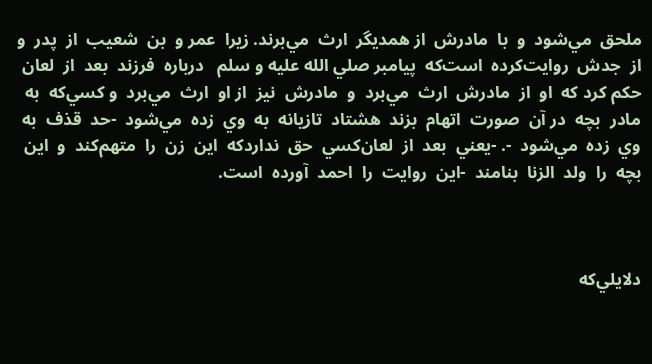ملحق  مي‌شود  و  با  مادرش  از همديگر  ارث  مي‌برند. زيرا  عمر و  بن  شعيب  از  پدر  و  از  جدش  روايت‌کرده  است‌که  پيامبر صلي الله عليه و سلم   درباره  فرزند  بعد  از  لعان  حکم ‌کرد که  او  از  مادرش  ارث  مي‌برد  و  مادرش  نيز  از او  ارث  مي‌برد  و کسي‌که  به  مادر  بچه  در آن  صورت  اتهام  بزند  هشتاد  تازيانه  به  وي  زده  مي‌شود  -حد  قذف  به  وي  زده  مي‌شود  -. -يعني  بعد  از  لعان‌کسي  حق  نداردکه  اين  زن  را  متهم‌کند  و  اين   بچه  را  ولد  الزنا  بنامند  -اين  روايت  را  احمد  آورده  است‌.



دلايلي‌که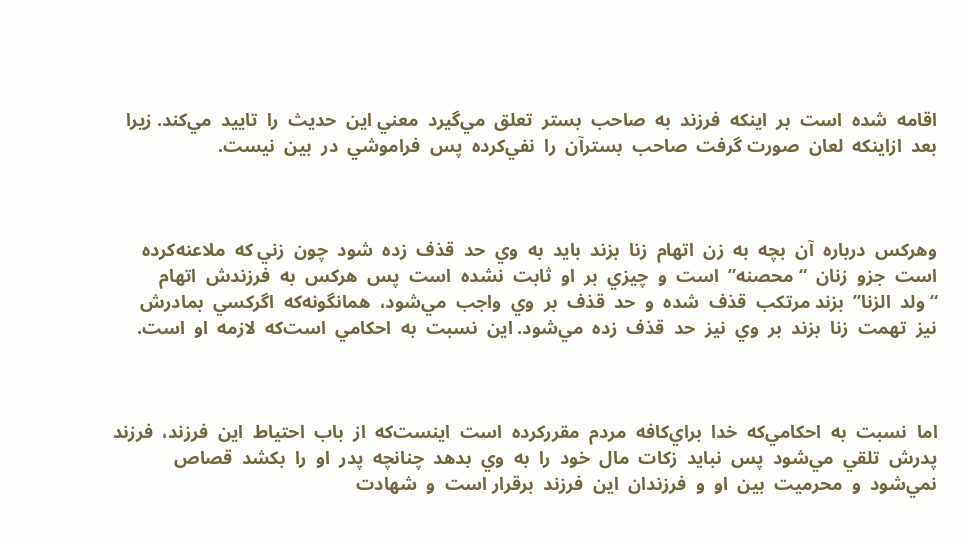اقامه  شده  است  بر  اينکه  فرزند  به  صاحب  بستر  تعلق  مي‌گيرد  معني اين  حديث  را  تاييد  مي‌کند. زيرا  بعد  ازاينکه  لعان  صورت ‌گرفت  صاحب  بسترآن  را  نفي‌کرده  پس  فراموشي  در  بين  نيست‌.



وهرکس  درباره  آن  بچه  به  زن  اتهام  زنا  بزند  بايد  به  وي  حد  قذف  زده  شود  چون  زني‌ که  ملاعنه‌کرده  است  جزو  زنان  “محصنه‌”  است  و  چيزي  بر  او  ثابت  نشده  است  پس  هرکس  به  فرزندش  اتهام  “ولد  الزنا”  بزند مرتکب  قذف  شده  و  حد  قذف  بر  و‌ي  واجب  مي‌شود،  همانگونه‌که  اگرکسي  بمادرش  نيز  تهمت  زنا  بزند  بر  و‌ي  نيز  حد  قذف  زده  مي‌شود. اين  نسبت  به  احکامي  است‌که  لازمه  او  است‌.



اما  نسبت  به  احکامي‌که  خدا  براي‌کافه  مردم  مقررکرده  است  اينست‌که  از  باب  احتياط  اين  فرزند،  فرزند  پدرش  تلقي  مي‌شود  پس  نبايد  زکات  مال  خود  را  به  و‌ي  بدهد  چنانچه  پدر  او  را  بکشد  قصاص  نمي‌شود  و  محرميت  بين  او  و  فرزندان  اين  فرزند  برقرار است  و  شهادت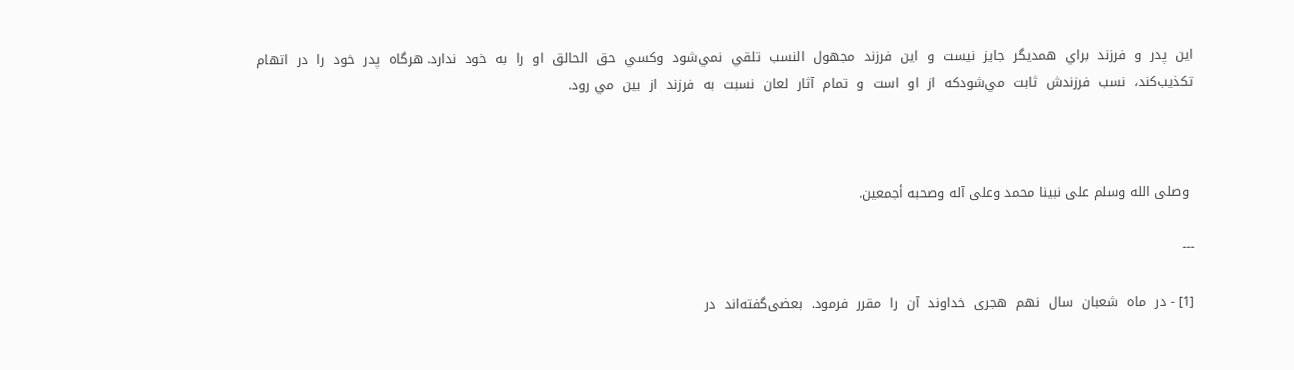اين  پدر  و  فرزند  براي  همديگر  جايز  نيست  و  اين  فرزند  مجهول  النسب  تلقي  نمي‌شود  وکسي  حق  الحالق  او  را  به  خود  ندارد. هرگاه  پدر  خود  را  در  اتهام  تکذيب‌کند،  نسب  فرزندش  ثابت  مي‌شودکه  از  او  است  و  تمام  آثار  لعان  نسبت  به  فرزند  از  بين  مي رود.



 وصلی الله وسلم علی نبینا محمد وعلی آله وصحبه أجمعین.

---

[1] - در  ماه  شعبان  سال  نهم  هجری  خداوند  آن  را  مقرر  فرمود.  بعضی‌گفته‌اند  در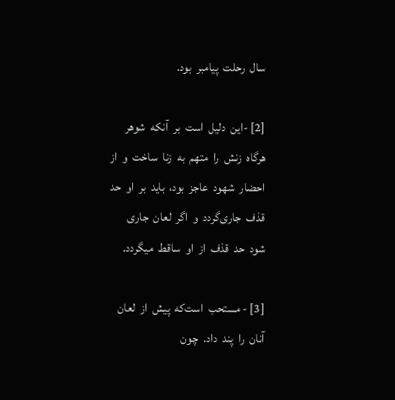سال  رحلت  پیامبر  بود.

[2] -این  دلیل  است  بر  آنکه  شوهر  هرگاه  زنش  را  متهم  به  زنا  ساخت  و  از  احضار  شهود  عاجز  بود،  باید  بر  او  حد  قذف  جاری‌گردد  و  اگر  لعان  جاری  شود  حد  قذف  از  او  ساقط  میگردد.

[3] - مستحب  است‌که  پیش  از  لعان  آنان  را  پند  داد.  چون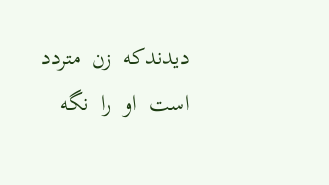دیدندکه  زن  متردد  است  او  را  نگه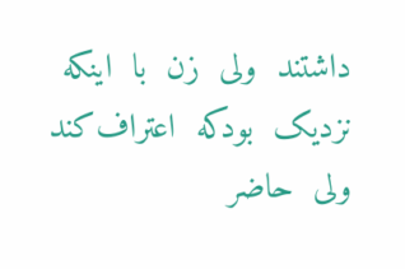داشتند  ولی  زن  با  اینکه  نزدیک  بودکه  اعتراف‌کند  ولی  حاضر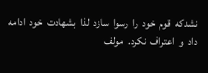نشدکه  قوم  خود  را  رسوا  سازد  لذا  بشهادت  خود  ادامه  داد  و  اعتراف  نکرد.  مولف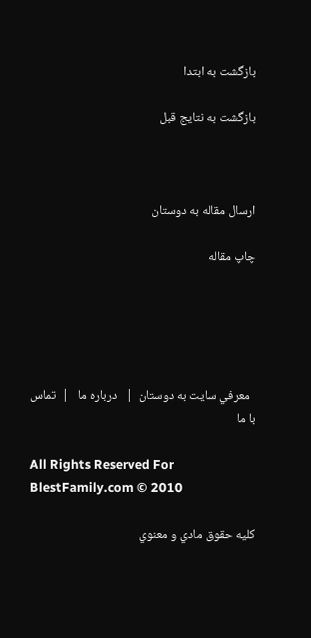بازگشت به ابتدا

بازگشت به نتايج قبل



ارسال مقاله به دوستان

چاپ مقاله





  معرفي سايت به دوستان  |   درباره ما   |  تماس با ما

All Rights Reserved For BlestFamily.com © 2010

كليه حقوق مادي و معنوي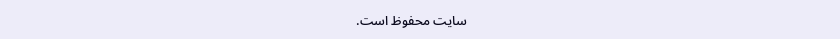سايت محفوظ است.